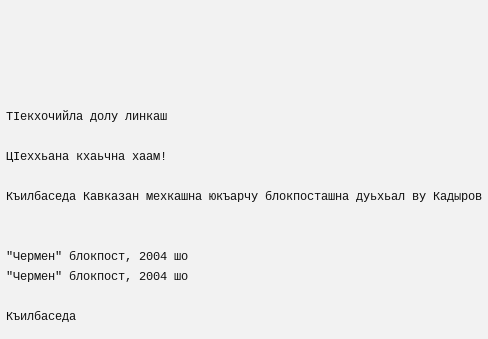ТIекхочийла долу линкаш

ЦIеххьана кхаьчна хаам!

Къилбаседа Кавказан мехкашна юкъарчу блокпосташна дуьхьал ву Кадыров


"Чермен" блокпост, 2004 шо
"Чермен" блокпост, 2004 шо

Къилбаседа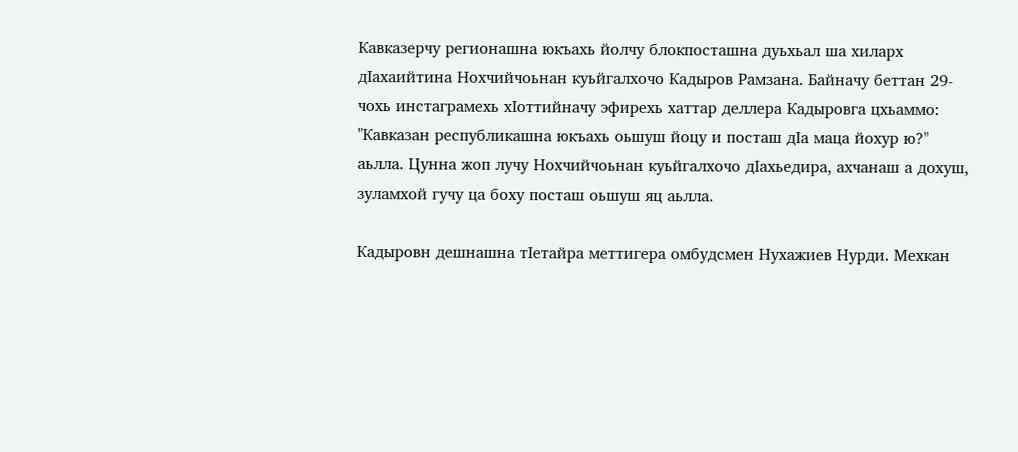Кавказерчу регионашна юкъахь йолчу блокпосташна дуьхьал ша хиларх дIахаийтина Нохчийчоьнан куьйгалхочо Кадыров Рамзана. Байначу беттан 29-чохь инстаграмехь хIоттийначу эфирехь хаттар деллера Кадыровга цхьаммо: "Кавказан республикашна юкъахь оьшуш йоцу и посташ дIа маца йохур ю?" аьлла. Цунна жоп лучу Нохчийчоьнан куьйгалхочо дIахьедира, ахчанаш а дохуш, зуламхой гучу ца боху посташ оьшуш яц аьлла.

Кадыровн дешнашна тIетайра меттигера омбудсмен Нухажиев Нурди. Мехкан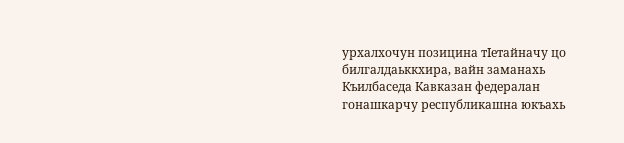урхалхочун позицина тIетайначу цо билгалдаьккхира, вайн заманахь Къилбаседа Кавказан федералан гонашкарчу республикашна юкъахь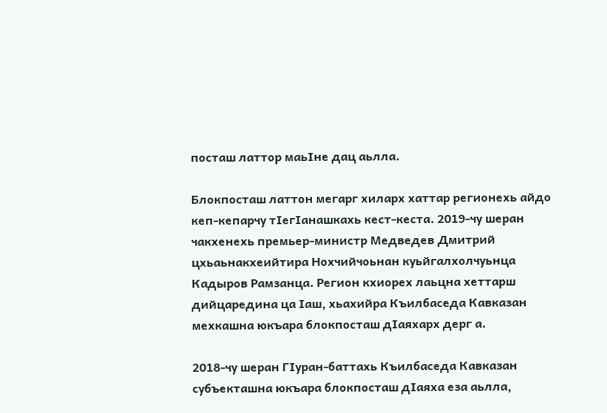посташ латтор маьIне дац аьлла.

Блокпосташ латтон мегарг хиларх хаттар регионехь айдо кеп-кепарчу тIегIанашкахь кест-кеста. 2019-чу шеран чакхенехь премьер-министр Медведев Дмитрий цхьаьнакхеийтира Нохчийчоьнан куьйгалхолчуьнца Кадыров Рамзанца. Регион кхиорех лаьцна хеттарш дийцаредина ца Iаш, хьахийра Къилбаседа Кавказан мехкашна юкъара блокпосташ дIаяхарх дерг а.

2018-чу шеран ГIуран-баттахь Къилбаседа Кавказан субъекташна юкъара блокпосташ дIаяха еза аьлла,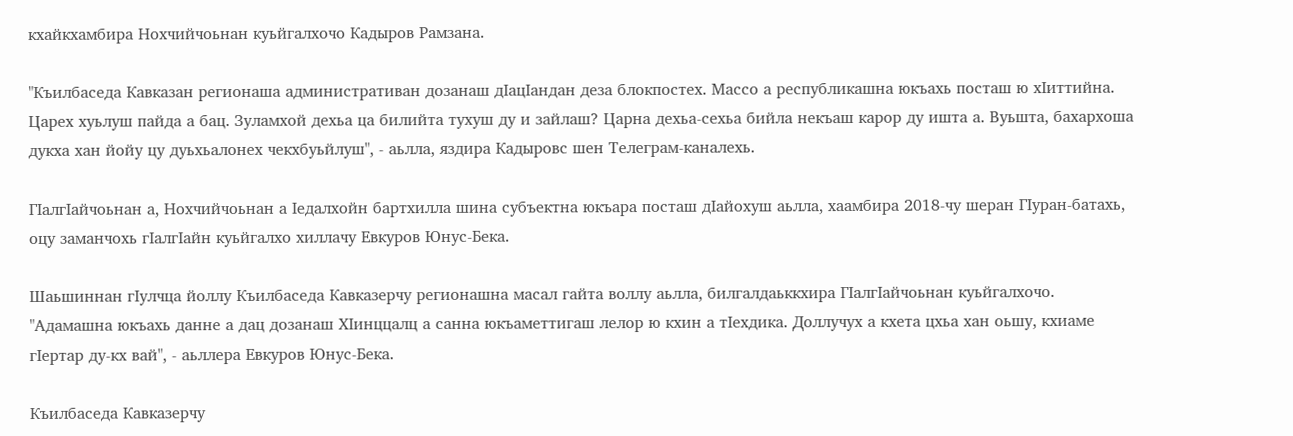кхайкхамбира Нохчийчоьнан куьйгалхочо Кадыров Рамзана.

"Къилбаседа Кавказан регионаша административан дозанаш дIацIандан деза блокпостех. Массо а республикашна юкъахь посташ ю хIиттийна. Царех хуьлуш пайда а бац. Зуламхой дехьа ца билийта тухуш ду и зайлаш? Царна дехьа-сехьа бийла некъаш карор ду ишта а. Вуьшта, бахархоша дукха хан йойу цу дуьхьалонех чекхбуьйлуш", - аьлла, яздира Кадыровс шен Телеграм-каналехь.

ГIалгIайчоьнан а, Нохчийчоьнан а Iедалхойн бартхилла шина субъектна юкъара посташ дIайохуш аьлла, хаамбира 2018-чу шеран ГIуран-батахь, оцу заманчохь гIалгIайн куьйгалхо хиллачу Евкуров Юнус-Бека.

Шаьшиннан гIулчца йоллу Къилбаседа Кавказерчу регионашна масал гайта воллу аьлла, билгалдаьккхира ГIалгIайчоьнан куьйгалхочо. "Адамашна юкъахь данне а дац дозанаш ХIинццалц а санна юкъаметтигаш лелор ю кхин а тIехдика. Доллучух а кхета цхьа хан оьшу, кхиаме гIертар ду-кх вай", - аьллера Евкуров Юнус-Бека.

Къилбаседа Кавказерчу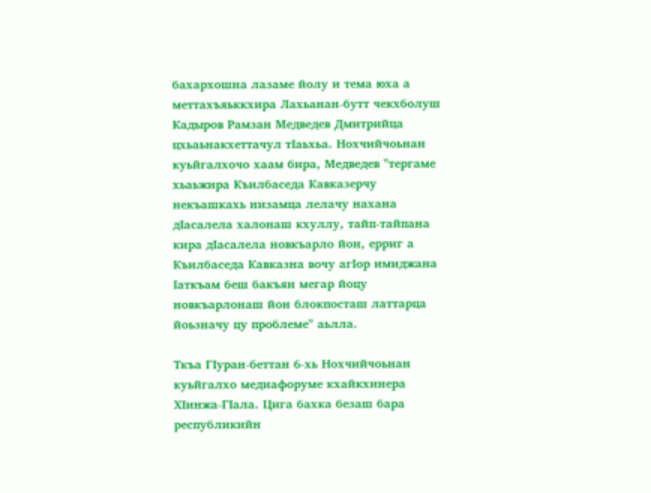бахархошна лазаме йолу и тема юха а меттахъяьккхира Лахьанан-бутт чекхболуш Кадыров Рамзан Медведев Дмитрийца цхьаьнакхеттачул тIаьхьа. Нохчийчоьнан куьйгалхочо хаам бира, Медведев "тергаме хьаьжира Къилбаседа Кавказерчу некъашкахь низамца лелачу нахана дIасалела халонаш кхуллу, тайп-тайпана кира дIасалела новкъарло йон, ерриг а Къилбаседа Кавказна вочу агIор имиджана Iаткъам беш бакъян мегар йоцу новкъарлонаш йон блокпосташ латтарца йоьзначу цу проблеме" аьлла.

Ткъа ГIуран-беттан 6-хь Нохчийчоьнан куьйгалхо медиафоруме кхайкхинера ХIинжа-ГIала. Цига бахка безаш бара республикийн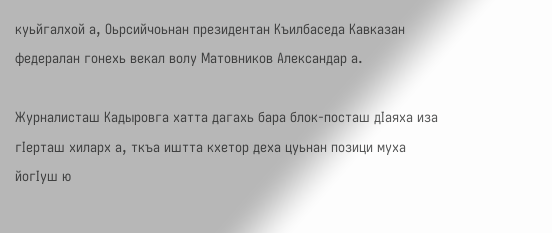куьйгалхой а, Оьрсийчоьнан президентан Къилбаседа Кавказан федералан гонехь векал волу Матовников Александар а.

Журналисташ Кадыровга хатта дагахь бара блок-посташ дIаяха иза гIерташ хиларх а, ткъа иштта кхетор деха цуьнан позици муха йогIуш ю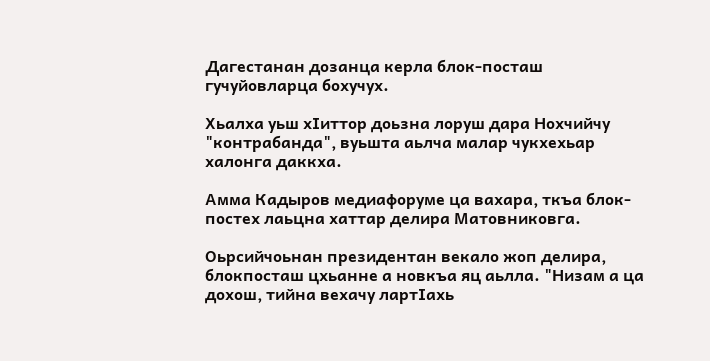Дагестанан дозанца керла блок-посташ гучуйовларца бохучух.

Хьалха уьш хIиттор доьзна лоруш дара Нохчийчу "контрабанда", вуьшта аьлча малар чукхехьар халонга даккха.

Амма Кадыров медиафоруме ца вахара, ткъа блок-постех лаьцна хаттар делира Матовниковга.

Оьрсийчоьнан президентан векало жоп делира, блокпосташ цхьанне а новкъа яц аьлла. "Низам а ца дохош, тийна вехачу лартIахь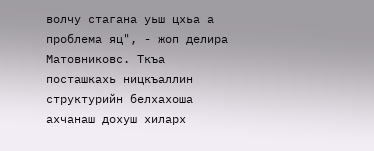волчу стагана уьш цхьа а проблема яц", - жоп делира Матовниковс. Ткъа посташкахь ницкъаллин структурийн белхахоша ахчанаш дохуш хиларх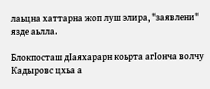лаьцна хаттарна жоп луш элира, "заявлени" язде аьлла.

Блокпосташ дIаяхарарн коьрта агIонча волчу Кадыровс цхьа а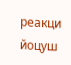реакци йоцуш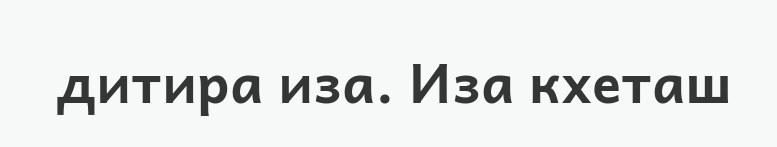дитира иза. Иза кхеташ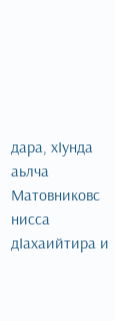дара, хIунда аьлча Матовниковс нисса дIахаийтира и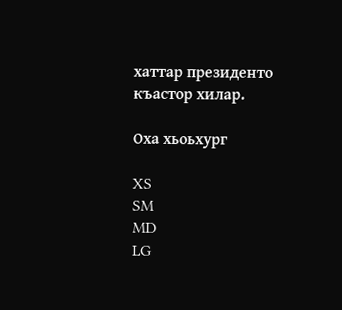хаттар президенто къастор хилар.

Оха хьоьхург

XS
SM
MD
LG